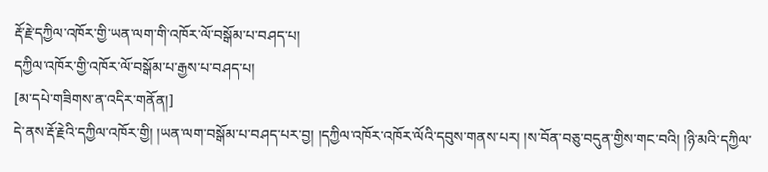རྡོ་རྗེ་དཀྱིལ་འཁོར་གྱི་ཡན་ལག་གི་འཁོར་ལོ་བསྒོམ་པ་བཤད་པ།
དཀྱིལ་འཁོར་གྱི་འཁོར་ལོ་བསྒོམ་པ་རྒྱས་པ་བཤད་པ།
[མ་དཔེ་གཟིགས་ན་འདིར་གནོན།]
དེ་ནས་རྡོ་རྗེའི་དཀྱིལ་འཁོར་གྱི། །ཡན་ལག་བསྒོམ་པ་བཤད་པར་བྱ། །དཀྱིལ་འཁོར་འཁོར་ལོའི་དབུས་གནས་པར། །ས་བོན་བཅུ་བདུན་གྱིས་གང་བའི། །ཉི་མའི་དཀྱིལ་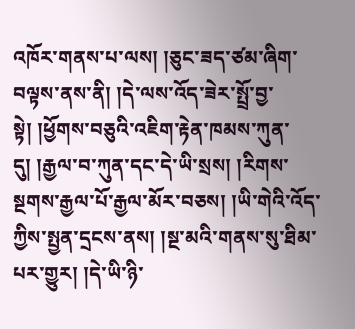འཁོར་གནས་པ་ལས། །ཅུང་ཟད་ཙམ་ཞིག་བལྟས་ནས་ནི། །དེ་ལས་འོད་ཟེར་སྤྲོ་བྱ་སྟེ། །ཕྱོགས་བཅུའི་འཇིག་རྟེན་ཁམས་ཀུན་དུ། །རྒྱལ་བ་ཀུན་དང་དེ་ཡི་སྲས། །རིགས་སྔགས་རྒྱལ་པོ་རྒྱལ་མོར་བཅས། །ཡི་གེའི་འོད་ཀྱིས་སྤྱན་དྲངས་ནས། །སྔ་མའི་གནས་སུ་ཐིམ་པར་གྱུར། །དེ་ཡི་ཉི་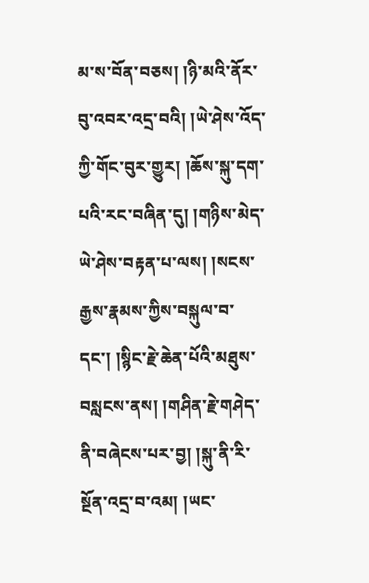མ་ས་བོན་བཅས། །ཉི་མའི་ནོར་བུ་འབར་འདྲ་བའི། །ཡེ་ཤེས་འོད་ཀྱི་གོང་བུར་གྱུར། །ཆོས་སྐུ་དག་པའི་རང་བཞིན་དུ། །གཉིས་མེད་ཡེ་ཤེས་བརྟན་པ་ལས། །སངས་རྒྱས་རྣམས་ཀྱིས་བསྐུལ་བ་དང་། །སྙིང་རྗེ་ཆེན་པོའི་མཐུས་བསླངས་ནས། །གཤིན་རྗེ་གཤེད་ནི་བཞེངས་པར་བྱ། །སྐུ་ནི་རི་སྔོན་འདྲ་བ་འམ། །ཡང་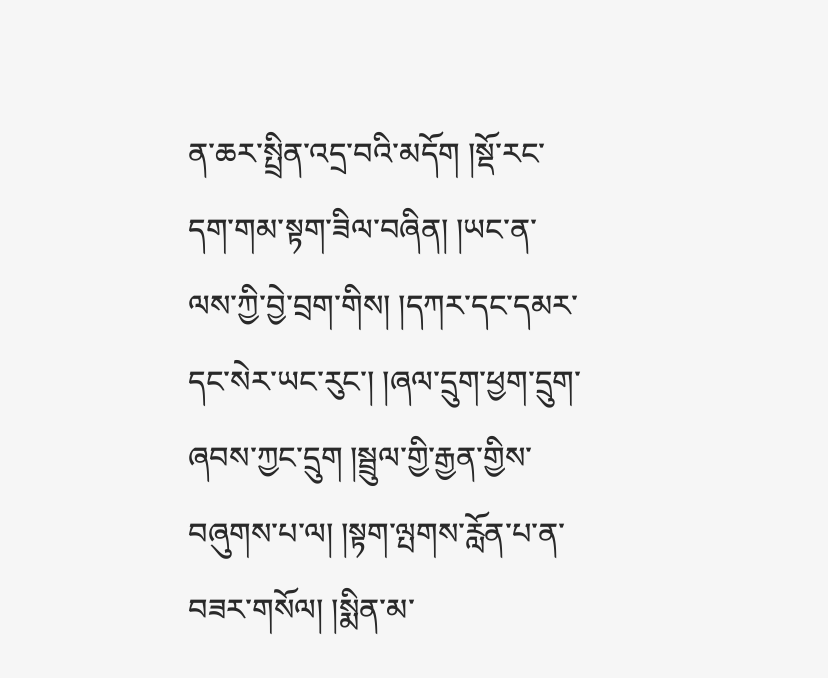ན་ཆར་སྤྲིན་འདྲ་བའི་མདོག །སྡོ་རང་དག་གམ་སྟག་ཟིལ་བཞིན། །ཡང་ན་ལས་ཀྱི་བྱེ་བྲག་གིས། །དཀར་དང་དམར་དང་སེར་ཡང་རུང་། །ཞལ་དྲུག་ཕྱག་དྲུག་ཞབས་ཀྱང་དྲུག །སྦྲུལ་གྱི་རྒྱན་གྱིས་བཞུགས་པ་ལ། །སྟག་ལྤགས་རློན་པ་ན་བཟར་གསོལ། །སྨིན་མ་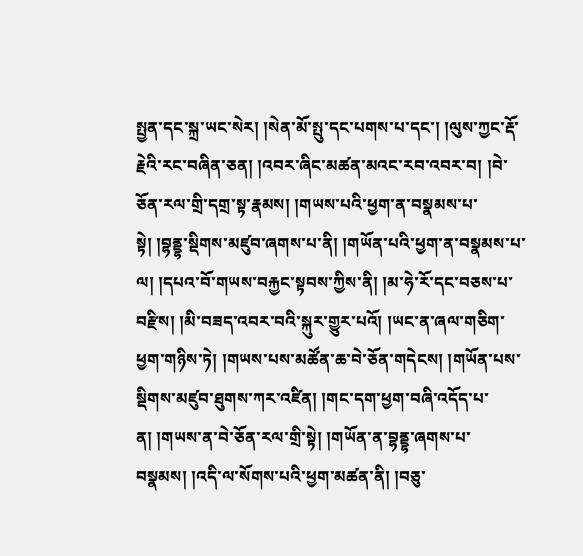སྤྱན་དང་སྐྲ་ཡང་སེར། །སེན་མོ་སྤུ་དང་པགས་པ་དང་། །ལུས་ཀྱང་རྡོ་རྗེའི་རང་བཞིན་ཅན། །འབར་ཞིང་མཚན་མའང་རབ་འབར་བ། །བེ་ཅོན་རལ་གྲི་དགྲ་སྟ་རྣམས། །གཡས་པའི་ཕྱག་ན་བསྣམས་པ་སྟེ། །བྷནྡྷ་སྡིགས་མཛུབ་ཞགས་པ་ནི། །གཡོན་པའི་ཕྱག་ན་བསྣམས་པ་ལ། །དཔའ་བོ་གཡས་བརྐྱང་སྟབས་ཀྱིས་ནི། །མ་ཧེ་རོ་དང་བཅས་པ་བརྫིས། །མི་བཟད་འབར་བའི་སྐུར་གྱུར་པའོ། །ཡང་ན་ཞལ་གཅིག་ཕྱག་གཉིས་ཏེ། །གཡས་པས་མཚོན་ཆ་བེ་ཅོན་གདེངས། །གཡོན་པས་སྡིགས་མཛུབ་ཐུགས་ཀར་འཛིན། །གང་དག་ཕྱག་བཞི་འདོད་པ་ན། །གཡས་ན་བེ་ཅོན་རལ་གྲི་སྟེ། །གཡོན་ན་བྷནྡྷ་ཞགས་པ་བསྣམས། །འདི་ལ་སོགས་པའི་ཕྱག་མཚན་ནི། །བཅུ་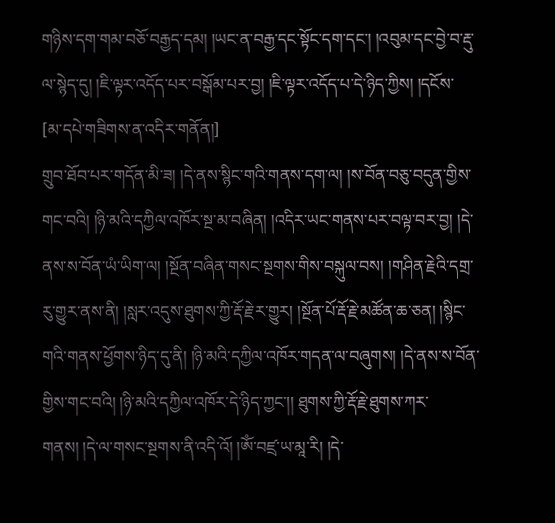གཉིས་དག་གམ་བཅོ་བརྒྱད་དམ། །ཡང་ན་བརྒྱ་དང་སྟོང་དག་དང་། །འབུམ་དང་བྱེ་བ་རྡུ་ལ་སྙེད་དུ། །ཇི་ལྟར་འདོད་པར་བསྒོམ་པར་བྱ། །ཇི་ལྟར་འདོད་པ་དེ་ཉིད་ཀྱིས། །དངོས་
[མ་དཔེ་གཟིགས་ན་འདིར་གནོན།]
གྲུབ་ཐོབ་པར་གདོན་མི་ཟ། །དེ་ནས་སྙིང་གའི་གནས་དག་ལ། །ས་བོན་བཅུ་བདུན་གྱིས་གང་བའི། །ཉི་མའི་དཀྱིལ་འཁོར་སྔ་མ་བཞིན། །འདིར་ཡང་གནས་པར་བལྟ་བར་བྱ། །དེ་ནས་ས་བོན་ཡཾ་ཡིག་ལ། །སྔོན་བཞིན་གསང་སྔགས་གིས་བསྐུལ་བས། །གཤིན་རྗེའི་དགྲ་རུ་གྱུར་ནས་ནི། །སླར་འདུས་ཐུགས་ཀྱི་རྡོ་རྗེ་ར་གྱུར། །སྔོན་པོ་རྡོ་རྗེ་མཚོན་ཆ་ཅན། །སྙིང་གའི་གནས་ཕྱོགས་ཉིད་དུ་ནི། །ཉི་མའི་དཀྱིལ་འཁོར་གདན་ལ་བཞུགས། །དེ་ནས་ས་བོན་གྱིས་གང་བའི། །ཉི་མའི་དཀྱིལ་འཁོར་དེ་ཉིད་ཀྱང་།། ཐུགས་ཀྱི་རྡོ་རྗེ་ཐུགས་ཀར་གནས། །དེ་ལ་གསང་སྔགས་ནི་འདི་འོ། །ཨོཾ་བཛྲ་ཡ་མཱ་རི། །དེ་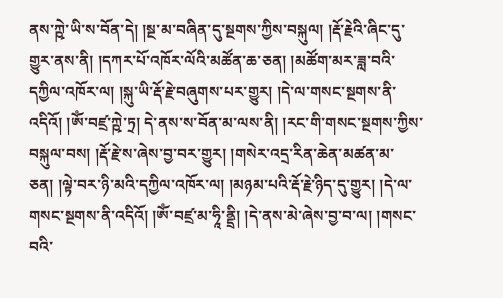ནས་ཀྵེ་ཡི་ས་བོན་དེ། །སྔ་མ་བཞིན་དུ་སྔགས་ཀྱིས་བསྐུལ། །རྡོ་རྗེའི་ཞིང་དུ་གྱུར་ནས་ནི། །དཀར་པོ་འཁོར་ལོའི་མཚོན་ཆ་ཅན། །མཚོག་མར་ཟླ་བའི་དཀྱིལ་འཁོར་ལ། །སྐུ་ཡི་རྡོ་རྗེ་བཞུགས་པར་གྱུར། །དེ་ལ་གསང་སྔགས་ནི་འདིའོ། །ཨོཾ་བཛྲ་ཀྵེ་ཏྲ། དེ་ནས་ས་བོན་མ་ལས་ནི། །རང་གི་གསང་སྔགས་ཀྱིས་བསྐུལ་བས། །རྡོ་རྗེ་ས་ཞེས་བྱ་བར་གྱུར། །གསེར་འདྲ་རིན་ཆེན་མཚན་མ་ཅན། །ལྟེ་བར་ཉི་མའི་དཀྱིལ་འཁོར་ལ། །མཉམ་པའི་རྡོ་རྗེ་ཉིད་དུ་གྱུར། །དེ་ལ་གསང་སྔགས་ནི་འདིའོ། །ཨོཾ་བཛྲ་མ་ཧཱི་ནྡྲི། །དེ་ནས་མེ་ཞེས་བྱ་བ་ལ། །གསང་བའི་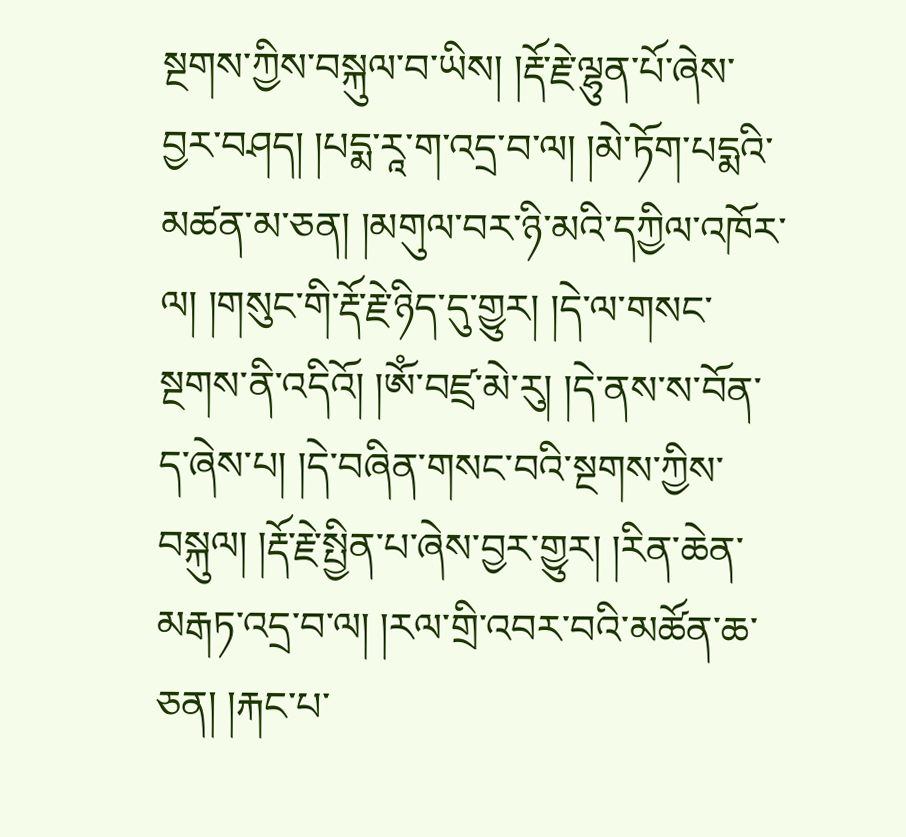སྔགས་ཀྱིས་བསྐུལ་བ་ཡིས། །རྡོ་རྗེ་ལྷུན་པོ་ཞེས་བྱར་བཤད། །པདྨ་རཱ་ག་འདྲ་བ་ལ། །མེ་ཏོག་པདྨའི་མཚན་མ་ཅན། །མགུལ་བར་ཉི་མའི་དཀྱིལ་འཁོར་ལ། །གསུང་གི་རྡོ་རྗེ་ཉིད་དུ་གྱུར། །དེ་ལ་གསང་སྔགས་ནི་འདིའོ། །ཨོཾ་བཛྲ་མེ་རུ། །དེ་ནས་ས་བོན་ད་ཞེས་པ། །དེ་བཞིན་གསང་བའི་སྔགས་ཀྱིས་བསྐུལ། །རྡོ་རྗེ་སྤྱིན་པ་ཞེས་བྱར་གྱུར། །རིན་ཆེན་མརྒཏ་འདྲ་བ་ལ། །རལ་གྲི་འབར་བའི་མཚོན་ཆ་ཅན། །རྐང་པ་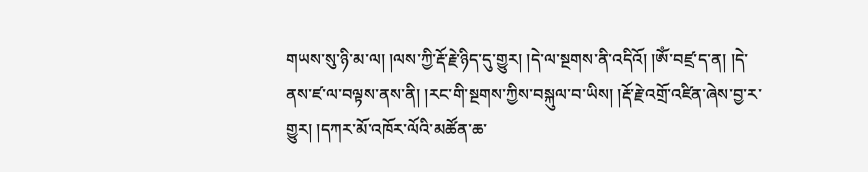གཡས་སུ་ཉི་མ་ལ། །ལས་ཀྱི་རྡོ་རྗེ་ཉིད་དུ་གྱུར། །དེ་ལ་སྔགས་ནི་འདིའོ། །ཨོཾ་བཛྲ་ད་ན། །དེ་ནས་ཛ་ལ་བལྟས་ནས་ནི། །རང་གི་སྔགས་ཀྱིས་བསྐུལ་བ་ཡིས། །རྡོ་རྗེ་འགྲོ་འཛིན་ཞེས་བྱ་ར་གྱུར། །དཀར་མོ་འཁོར་ལོའི་མཚོན་ཆ་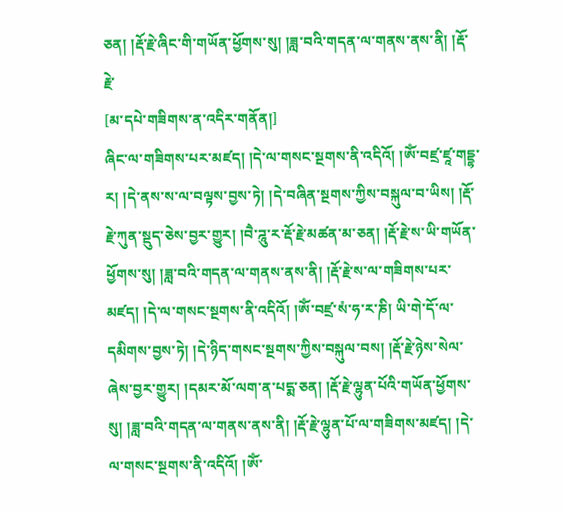ཅན། །རྡོ་རྗེ་ཞིང་གི་གཡོན་ཕྱོགས་སུ། །ཟླ་བའི་གདན་ལ་གནས་ནས་ནི། །རྡོ་རྗེ་
[མ་དཔེ་གཟིགས་ན་འདིར་གནོན།]
ཞིང་ལ་གཟིགས་པར་མཛད། །དེ་ལ་གསང་སྔགས་ནི་འདིའོ། །ཨོཾ་བཛྲ་ཛཱ་གདྡྷ་ར། །དེ་ནས་ས་ལ་བལྟས་བྱས་ཏེ། །དེ་བཞིན་སྔགས་ཀྱིས་བསྐུལ་བ་ཡིས། །རྡོ་རྗེ་ཀུན་སྡུད་ཅེས་བྱར་གྱུར། །བཻ་ཌཱུ་ར་རྡོ་རྗེ་མཚན་མ་ཅན། །རྡོ་རྗེ་ས་ཡི་གཡོན་ཕྱོགས་སུ། །ཟླ་བའི་གདན་ལ་གནས་ནས་ནི། །རྡོ་རྗེ་ས་ལ་གཟིགས་པར་མཛད། །དེ་ལ་གསང་སྔགས་ནི་འདིའོ། །ཨོཾ་བཛྲ་སཾ་ཧ་ར་ཎི། ཡི་གེ་དོ་ལ་དམིགས་བྱས་ཏེ། །དེ་ཉིད་གསང་སྔགས་ཀྱིས་བསྐུལ་བས། །རྡོ་རྗེ་ཉེས་སེལ་ཞེས་བྱར་གྱུར། །དམར་མོ་ལག་ན་པདྨ་ཅན། །རྡོ་རྗེ་ལྷུན་པོའི་གཡོན་ཕྱོགས་སུ། །ཟླ་བའི་གདན་ལ་གནས་ནས་ནི། །རྡོ་རྗེ་ལྷུན་པོ་ལ་གཟིགས་མཛད། །དེ་ལ་གསང་སྔགས་ནི་འདིའོ། །ཨོཾ་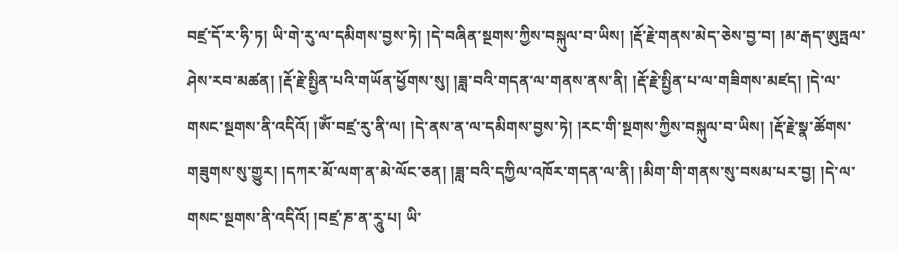བཛྲ་དོ་ར་ཧི་ཏ། ཡི་གེ་རུ་ལ་དམིགས་བྱས་ཏེ། །དེ་བཞིན་སྔགས་ཀྱིས་བསྐུལ་བ་ཡིས། །རྡོ་རྗེ་གནས་མེད་ཅེས་བྱ་བ། །མ་རྒད་ཨུཏྤལ་ཤེས་རབ་མཚན། །རྡོ་རྗེ་སྤྱིན་པའི་གཡོན་ཕྱོགས་སུ། །ཟླ་བའི་གདན་ལ་གནས་ནས་ནི། །རྡོ་རྗེ་སྤྱིན་པ་ལ་གཟིགས་མཛད། །དེ་ལ་གསང་སྔགས་ནི་འདིའོ། །ཨོཾ་བཛྲ་རུ་ནི་ལ། །དེ་ནས་ན་ལ་དམིགས་བྱས་ཏེ། །རང་གི་སྔགས་ཀྱིས་བསྐུལ་བ་ཡིས། །རྡོ་རྗེ་སྣ་ཚོགས་གཟུགས་སུ་གྱུར། །དཀར་མོ་ལག་ན་མེ་ལོང་ཅན། །ཟླ་བའི་དཀྱིལ་འཁོར་གདན་ལ་ནི། །མིག་གི་གནས་སུ་བསམ་པར་བྱ། །དེ་ལ་གསང་སྔགས་ནི་འདིའོ། །བཛྲ་ཎ་ན་རཱུ་པ། ཡི་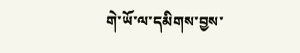གེ་ཡོ་ལ་དམིགས་བྱས་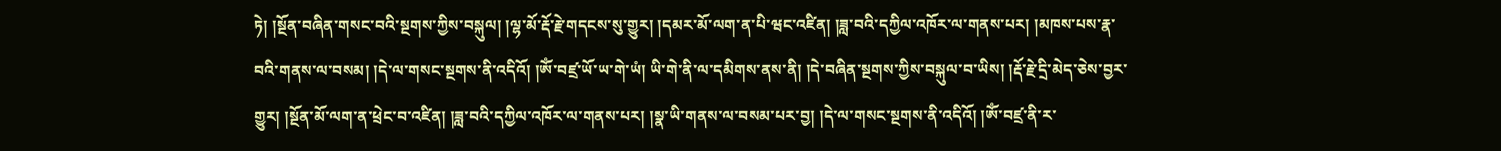ཏེ། །སྔོན་བཞིན་གསང་བའི་སྔགས་ཀྱིས་བསྐུལ། །ལྷ་མོ་རྡོ་རྗེ་གདངས་སུ་གྱུར། །དམར་མོ་ལག་ན་པི་ཝང་འཛིན། །ཟླ་བའི་དཀྱིལ་འཁོར་ལ་གནས་པར། །མཁས་པས་རྣ་བའི་གནས་ལ་བསམ། །དེ་ལ་གསང་སྔགས་ནི་འདིའོ། །ཨོཾ་བཛྲ་ཡོ་ཡ་གེ་ཡཾ། ཡི་གེ་ནི་ལ་དམིགས་ནས་ནི། །དེ་བཞིན་སྔགས་ཀྱིས་བསྐུལ་བ་ཡིས། །རྡོ་རྗེ་དྲི་མེད་ཅེས་བྱར་གྱུར། །སྔོན་མོ་ལག་ན་ཕྲེང་བ་འཛིན། །ཟླ་བའི་དཀྱིལ་འཁོར་ལ་གནས་པར། །སྣ་ཡི་གནས་ལ་བསམ་པར་བྱ། །དེ་ལ་གསང་སྔགས་ནི་འདིའོ། །ཨོཾ་བཛྲ་ནི་ར་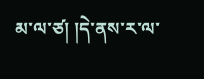མ་ལ་ཙ། །དེ་ནས་ར་ལ་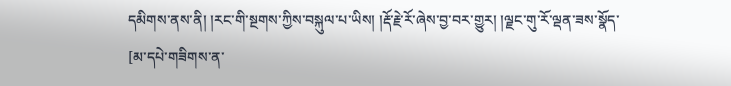དམིགས་ནས་ནི། །རང་གི་སྔགས་ཀྱིས་བསྐུལ་པ་ཡིས། །རྡོ་རྗེ་རོ་ཞེས་བྱ་བར་གྱུར། །ལྗང་གུ་རོ་ལྡན་ཟས་སྣོད་
[མ་དཔེ་གཟིགས་ན་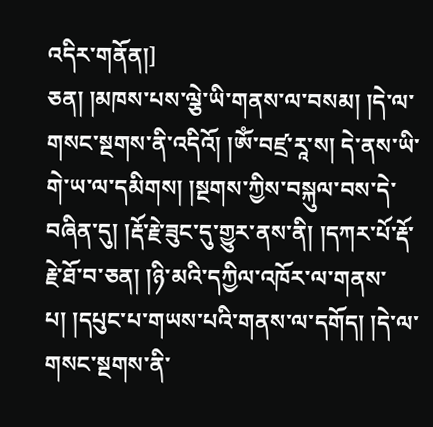འདིར་གནོན།]
ཅན། །མཁས་པས་ལྕེ་ཡི་གནས་ལ་བསམ། །དེ་ལ་གསང་སྔགས་ནི་འདིའོ། །ཨོཾ་བཛྲ་རཱ་ས། དེ་ནས་ཡི་གེ་ཡ་ལ་དམིགས། །སྔགས་ཀྱིས་བསྐུལ་བས་དེ་བཞིན་དུ། །རྡོ་རྗེ་ཟུང་དུ་གྱུར་ནས་ནི། །དཀར་པོ་རྡོ་རྗེ་ཐོ་བ་ཅན། །ཉི་མའི་དཀྱིལ་འཁོར་ལ་གནས་པ། །དཔུང་པ་གཡས་པའི་གནས་ལ་དགོད། །དེ་ལ་གསང་སྔགས་ནི་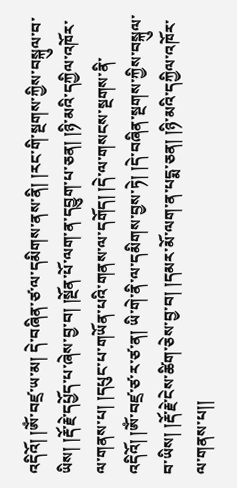འདིའོ། །ཨོཾ་བཛྲ་ཡ་མ། དེ་བཞིན་ཙ་ལ་དམིགས་ནས་ནི། །རང་གི་སྔགས་ཀྱིས་བསྐུལ་བ་ཡིས། །རྡོ་རྗེ་དཔྱོད་པ་ཞེས་བྱ་བ། །སྔོན་པོ་ལག་ན་དབྱུག་པ་ཅན། །ཉི་མའི་དཀྱིལ་འཁོར་ལ་གནས་པ། །དཔུང་པ་གཡོན་པའི་གནས་ལ་དགོད། །དེ་ལ་གསངས་སྔགས་ནི་འདིའོ། །ཨོཾ་བཛྲ་ཙ་ར་ཙ་ན། ཡི་གེ་ནི་ལ་དམིགས་བྱས་ཏེ། །དེ་བཞིན་སྔགས་ཀྱིས་བསྐུལ་བ་ཡིས། །རྡོ་རྗེ་ངེས་ཚིག་ཅེས་བྱ་བ། །དམར་མོ་ལག་ན་པདྨ་ཅན། །ཉི་མའི་དཀྱིལ་འཁོར་ལ་གནས་པ།།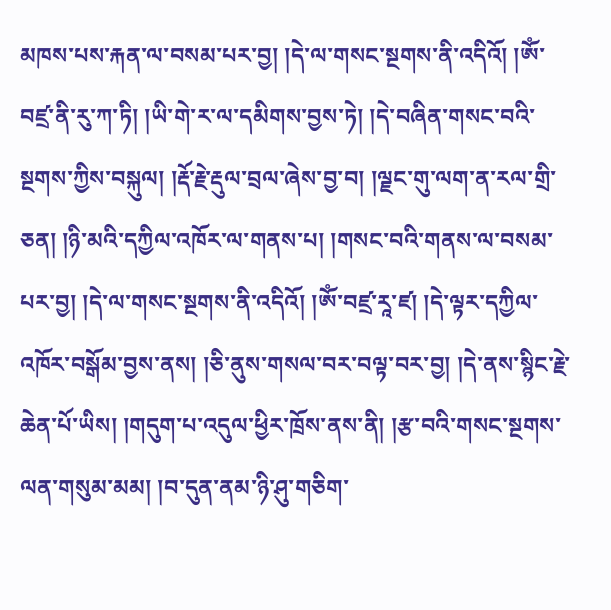མཁས་པས་རྐན་ལ་བསམ་པར་བྱ། །དེ་ལ་གསང་སྔགས་ནི་འདིའོ། །ཨོཾ་བཛྲ་ནི་རུ་ཀ་ཏི། །ཡི་གེ་ར་ལ་དམིགས་བྱས་ཏེ། །དེ་བཞིན་གསང་བའི་སྔགས་ཀྱིས་བསྐུལ། །རྡོ་རྗེ་རྡུལ་བྲལ་ཞེས་བྱ་བ། །ལྗང་གུ་ལག་ན་རལ་གྲི་ཅན། །ཉི་མའི་དཀྱིལ་འཁོར་ལ་གནས་པ། །གསང་བའི་གནས་ལ་བསམ་པར་བྱ། །དེ་ལ་གསང་སྔགས་ནི་འདིའོ། །ཨོཾ་བཛྲ་རཱ་ཛ། །དེ་ལྟར་དཀྱིལ་འཁོར་བསྒོམ་བྱས་ནས། །ཅི་ནུས་གསལ་བར་བལྟ་བར་བྱ། །དེ་ནས་སྙིང་རྗེ་ཆེན་པོ་ཡིས། །གདུག་པ་འདུལ་ཕྱིར་ཁྲོས་ནས་ནི། །རྩ་བའི་གསང་སྔགས་ལན་གསུམ་མམ། །བ་དུན་ནམ་ཉི་ཤུ་གཅིག་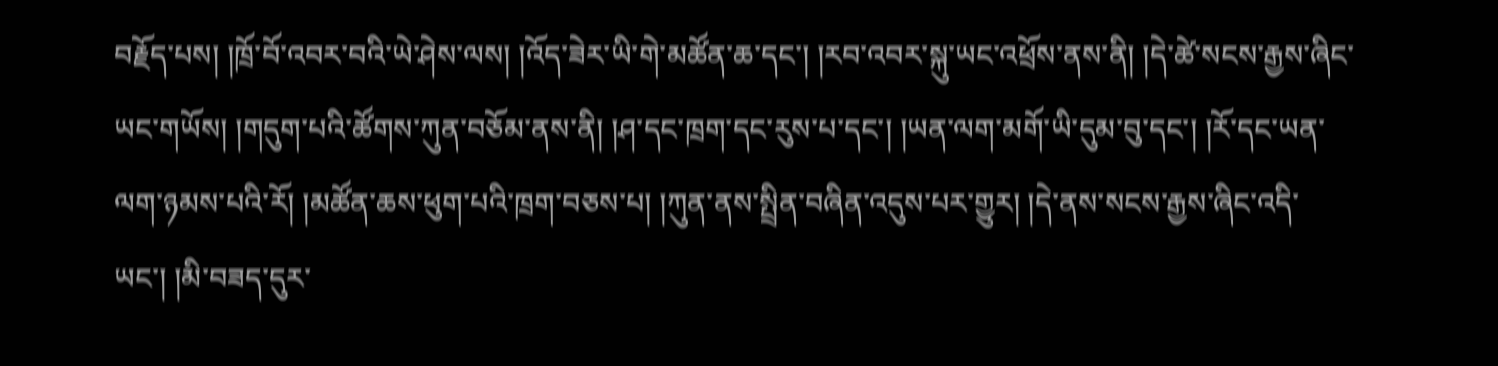བརྗོད་པས། །ཁྲོ་བོ་འབར་བའི་ཡེ་ཤེས་ལས། །འོད་ཟེར་ཡི་གེ་མཚོན་ཆ་དང་། །རབ་འབར་སྐུ་ཡང་འཕྲོས་ནས་ནི། །དེ་ཚེ་སངས་རྒྱས་ཞིང་ཡང་གཡོས། །གདུག་པའི་ཚོགས་ཀུན་བཅོམ་ནས་ནི། །ཤ་དང་ཁྲག་དང་རུས་པ་དང་། །ཡན་ལག་མགོ་ཡི་དུམ་བུ་དང་། །རོ་དང་ཡན་ལག་ཉམས་པའི་རོ། །མཚོན་ཆས་ཕུག་པའི་ཁྲག་བཅས་པ། །ཀུན་ནས་སྤྲིན་བཞིན་འདུས་པར་གྱུར། །དེ་ནས་སངས་རྒྱས་ཞིང་འདི་ཡང་། །མི་བཟད་དུར་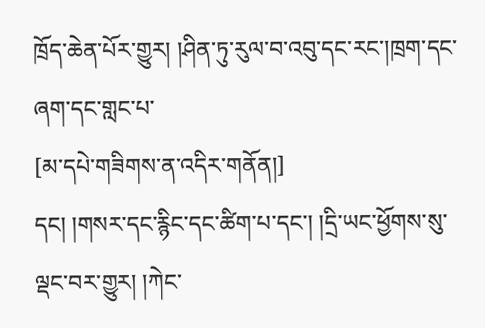ཁྲོད་ཆེན་པོར་གྱུར། །ཤིན་ཏུ་རུལ་བ་འབུ་དང་རང་།ཁྲག་དང་ཞག་དང་གླང་པ་
[མ་དཔེ་གཟིགས་ན་འདིར་གནོན།]
དང། །གསར་དང་རྙིང་དང་ཚིག་པ་དང་། །དྲི་ཡང་ཕྱོགས་སུ་ལྡང་བར་གྱུར། །ཀེང་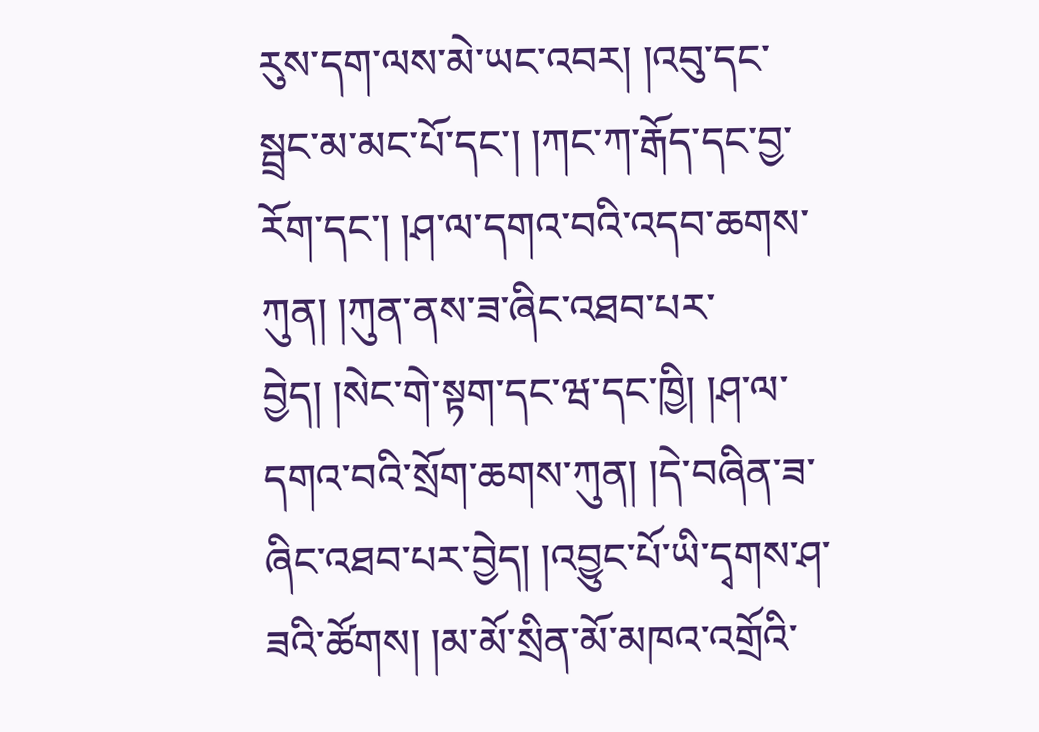རུས་དག་ལས་མེ་ཡང་འབར། །འབུ་དང་སྦྲང་མ་མང་པོ་དང་། །ཀང་ཀ་རྒོད་དང་བྱ་རོག་དང་། །ཤ་ལ་དགའ་བའི་འདབ་ཆགས་ཀུན། །ཀུན་ནས་ཟ་ཞིང་འཐབ་པར་བྱེད། །སེང་གེ་སྟག་དང་ཝ་དང་ཁྱི། །ཤ་ལ་དགའ་བའི་སྲོག་ཆགས་ཀུན། །དེ་བཞིན་ཟ་ཞིང་འཐབ་པར་བྱེད། །འབྱུང་པོ་ཡི་དྭགས་ཤ་ཟའི་ཚོགས། །མ་མོ་སྲིན་མོ་མཁའ་འགྲོའི་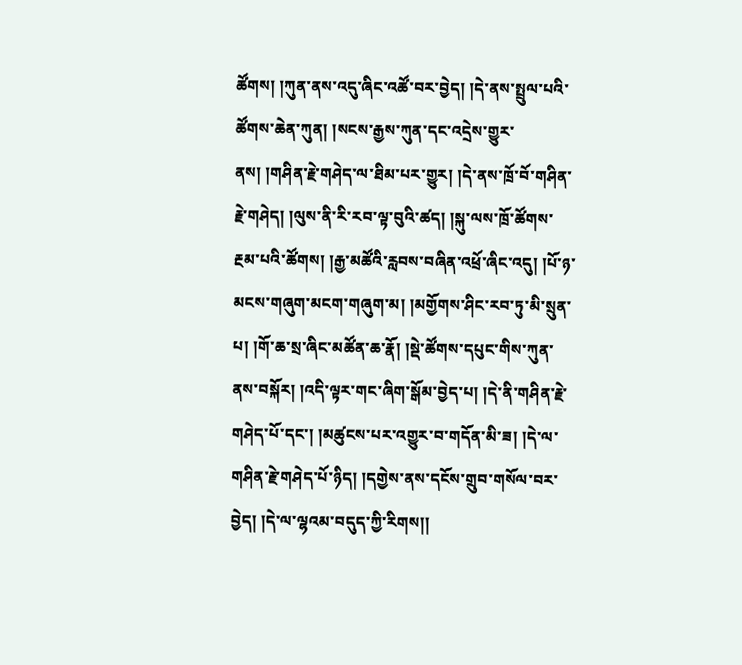ཚོགས། །ཀུན་ནས་འདུ་ཞིང་འཚོ་བར་བྱེད། །དེ་ནས་སྤྲུལ་པའི་ཚོགས་ཆེན་ཀུན། །སངས་རྒྱས་ཀུན་དང་འདྲེས་གྱུར་ནས། །གཤིན་རྗེ་གཤེད་ལ་ཐིམ་པར་གྱུར། །དེ་ནས་ཁྲོ་བོ་གཤིན་རྗེ་གཤེད། །ལུས་ནི་རི་རབ་ལྟ་བུའི་ཚད། །སྐུ་ལས་ཁྲོ་ཚོགས་རྔམ་པའི་ཚོགས། །རྒྱ་མཚོའི་རླབས་བཞིན་འཕྲོ་ཞིང་འདུ། །པོ་ཉ་མངས་གཞུག་མངག་གཞུག་མ། །མགྱོགས་ཤིང་རབ་ཏུ་མི་སྲུན་པ། །གོ་ཆ་སྲ་ཞིང་མཚོན་ཆ་རྣོ། །སྡེ་ཚོགས་དཔུང་གིས་ཀུན་ནས་བསྐོར། །འདི་ལྟར་གང་ཞིག་སྒོམ་བྱེད་པ། །དེ་ནི་གཤིན་རྗེ་གཤེད་པོ་དང་། །མཚུངས་པར་འགྱུར་བ་གདོན་མི་ཟ། །དེ་ལ་གཤིན་རྗེ་གཤེད་པོ་ཉིད། །དགྱེས་ནས་དངོས་གྲུབ་གསོལ་བར་བྱེད། །དེ་ལ་ལྷའམ་བདུད་ཀྱི་རིགས།།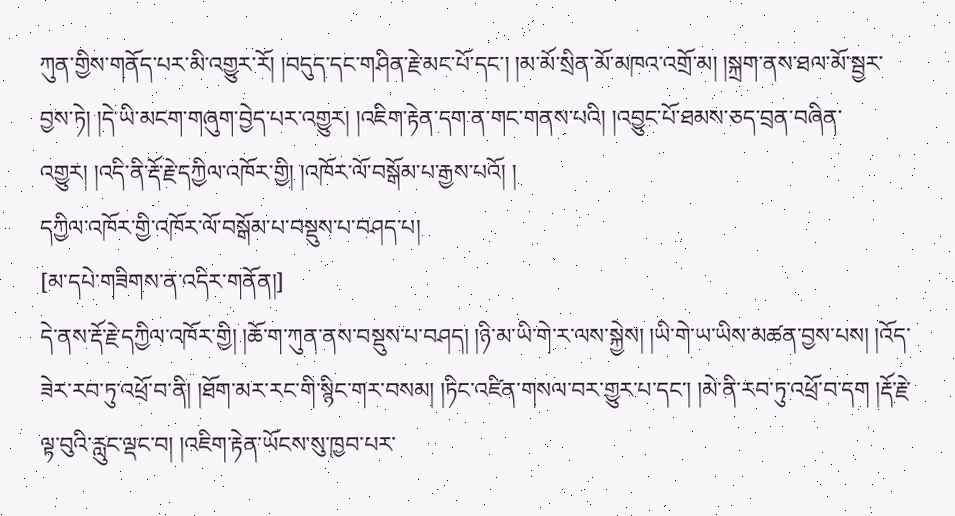ཀུན་གྱིས་གནོད་པར་མི་འགྱུར་རོ། །བདུད་དང་གཤིན་རྗེ་མང་པོ་དང་། །མ་མོ་སྲིན་མོ་མཁའ་འགྲོ་མ། །སྐྲག་ནས་ཐལ་མོ་སྦྱར་བྱས་ཏེ། །དེ་ཡི་མངག་གཞུག་བྱེད་པར་འགྱུར། །འཇིག་རྟེན་དག་ན་གང་གནས་པའི། །འབྱུང་པོ་ཐམས་ཅད་བྲན་བཞིན་འགྱུར། །འདི་ནི་རྡོ་རྗེ་དཀྱིལ་འཁོར་གྱི། །འཁོར་ལོ་བསྒོམ་པ་རྒྱས་པའོ། །
དཀྱིལ་འཁོར་གྱི་འཁོར་ལོ་བསྒོམ་པ་བསྡུས་པ་བཤད་པ།
[མ་དཔེ་གཟིགས་ན་འདིར་གནོན།]
དེ་ནས་རྡོ་རྗེ་དཀྱིལ་འཁོར་གྱི། །ཆོ་ག་ཀུན་ནས་བསྡུས་པ་བཤད། །ཉི་མ་ཡི་གེ་ར་ལས་སྐྱེས། །ཡི་གེ་ཡ་ཡིས་མཚན་བྱས་པས། །འོད་ཟེར་རབ་ཏུ་འཕྲོ་བ་ནི། །ཐོག་མར་རང་གི་སྙིང་གར་བསམ། །ཏིང་འཛིན་གསལ་བར་གྱུར་པ་དང་། །མེ་ནི་རབ་ཏུ་འཕྲོ་བ་དག །རྡོ་རྗེ་ལྟ་བུའི་རླུང་ལྡང་བ། །འཇིག་རྟེན་ཡོངས་སུ་ཁྱབ་པར་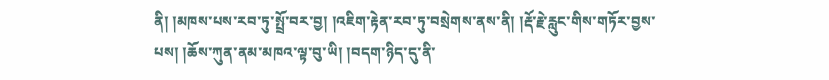ནི། །མཁས་པས་རབ་ཏུ་སྤྲོ་བར་བྱ། །འཇིག་རྟེན་རབ་ཏུ་བསྲེགས་ནས་ནི། །རྡོ་རྗེ་རླུང་གིས་གཏོར་བྱས་པས། །ཆོས་ཀུན་ནམ་མཁའ་ལྟ་བུ་ཡི། །བདག་ཉིད་དུ་ནི་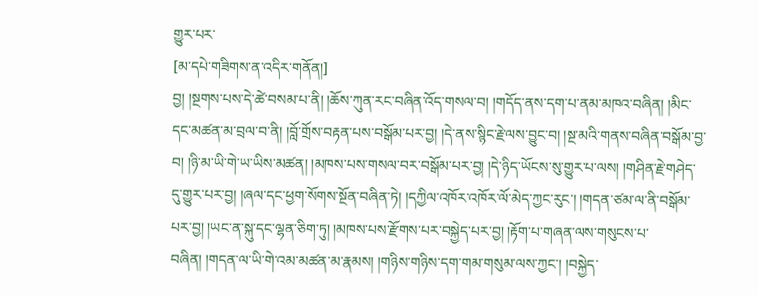གྱུར་པར་
[མ་དཔེ་གཟིགས་ན་འདིར་གནོན།]
བྱ། །སྔགས་པས་དེ་ཚེ་བསམ་པ་ནི། །ཆོས་ཀུན་རང་བཞིན་འོད་གསལ་བ། །གདོད་ནས་དག་པ་ནམ་མཁའ་བཞིན། །མིང་དང་མཚན་མ་བྲལ་བ་ནི། །བློ་གྲོས་བརྟན་པས་བསྒོམ་པར་བྱ། །དེ་ནས་སྙིང་རྗེ་ལས་བྱུང་བ། །སྔ་མའི་གནས་བཞིན་བསྒོམ་བྱ་བ། །ཉི་མ་ཡི་གེ་ཡ་ཡིས་མཚན། །མཁས་པས་གསལ་བར་བསྒོམ་པར་བྱ། །དེ་ཉིད་ཡོངས་སུ་གྱུར་པ་ལས། །གཤིན་རྗེ་གཤེད་དུ་གྱུར་པར་བྱ། །ཞལ་དང་ཕྱག་སོགས་སྔོན་བཞིན་ཏེ། །དཀྱིལ་འཁོར་འཁོར་ལོ་མེད་ཀྱང་རུང་། །གདན་ཙམ་ལ་ནི་བསྒོམ་པར་བྱ། །ཡང་ན་སྐུ་དང་ལྷན་ཅིག་ཏུ། །མཁས་པས་རྫོགས་པར་བསྐྱེད་པར་བྱ། །རྟོག་པ་གཞན་ལས་གསུངས་པ་བཞིན། །གདན་ལ་ཡི་གེ་འམ་མཚན་མ་རྣམས། །གཉིས་གཉིས་དག་གམ་གསུམ་ལས་ཀྱང་། །བསྐྱེད་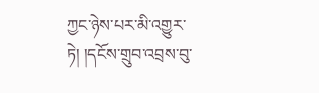ཀྱང་ཉེས་པར་མི་འགྱུར་ཏེ། །དངོས་གྲུབ་འབྲས་བུ་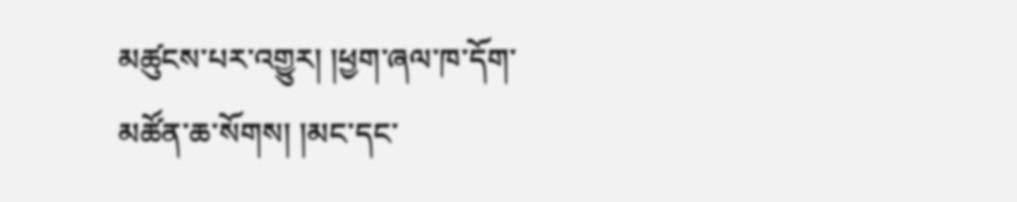མཚུངས་པར་འགྱུར། །ཕྱག་ཞལ་ཁ་དོག་མཚོན་ཆ་སོགས། །མང་དང་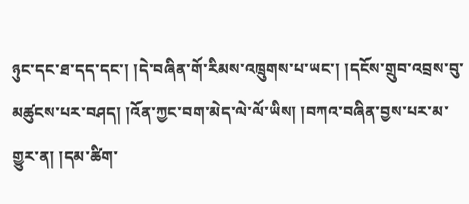ཉུང་དང་ཐ་དད་དང་། །དེ་བཞིན་གོ་རིམས་འཁྲུགས་པ་ཡང་། །དངོས་གྲུབ་འབྲས་བུ་མཚུངས་པར་བཤད། །འོན་ཀྱང་བག་མེད་ལེ་ལོ་ཡིས། །བཀའ་བཞིན་བྱས་པར་མ་གྱུར་ན། །དམ་ཚིག་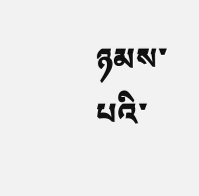ཉམས་པའི་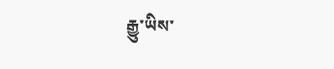རྒྱུ་ཡིས་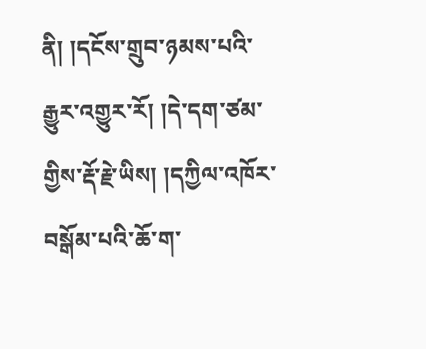ནི། །དངོས་གྲུབ་ཉམས་པའི་རྒྱུར་འགྱུར་རོ། །དེ་དག་ཙམ་གྱིས་རྡོ་རྗེ་ཡིས། །དཀྱིལ་འཁོར་བསྒོམ་པའི་ཆོ་ག་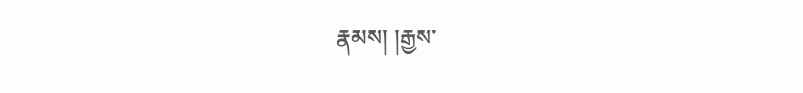རྣམས། །རྒྱས་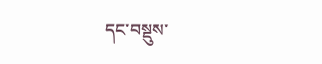དང་བསྡུས་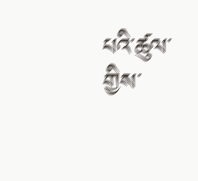པའི་ཚུལ་གྱིས་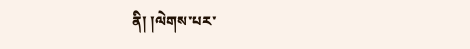ནི། །ལེགས་པར་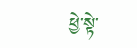ཕྱེ་སྟེ་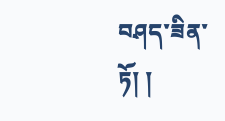བཤད་ཟིན་ཏོ། །